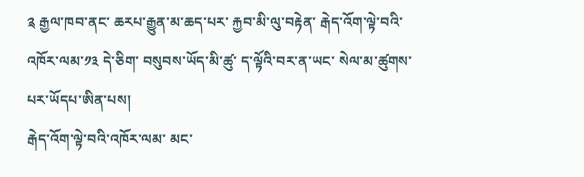༉ རྒྱལ་ཁབ་ནང་ ཆརཔ་རྒྱུན་མ་ཆད་པར་ རྐྱབ་མི་ལུ་བརྟེན་ རྒེད་འོག་ལྟེ་བའི་ འཁོར་ལམ་༡༣ དེ་ཅིག་ བསུབས་ཡོད་མི་ཚུ་ ད་ལྟོའི་བར་ན་ཡང་ སེལ་མ་ཚུགས་པར་ཡོདཔ་ཨིན་པས།
རྒེད་འོག་ལྟེ་བའི་འཁོར་ལམ་ མང་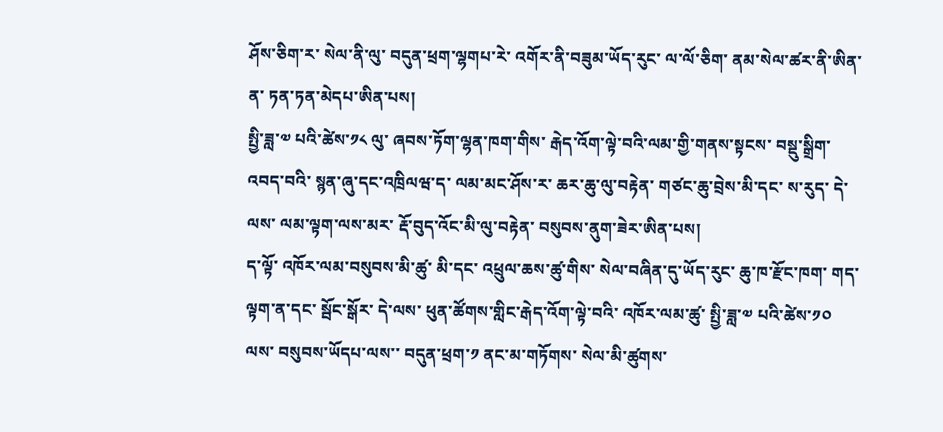ཤོས་ཅིག་ར་ སེལ་ནི་ལུ་ བདུན་ཕྲག་ལྷགཔ་རེ་ འགོར་ནི་བཟུམ་ཡོད་རུང་ ལ་ལོ་ཅིག་ ནམ་སེལ་ཚར་ནི་ཨིན་ན་ ཏན་ཏན་མེདཔ་ཨིན་པས།
སྤྱི་ཟླ་༧ པའི་ཚེས་༡༨ ལུ་ ཞབས་ཏོག་ལྷན་ཁག་གིས་ རྒེད་འོག་ལྟེ་བའི་ལམ་གྱི་གནས་སྟངས་ བསྡུ་སྒྲིག་འབད་བའི་ སྙན་ཞུ་དང་འཁྲིལཝ་ད་ ལམ་མང་ཤོས་ར་ ཆར་ཆུ་ལུ་བརྟེན་ གཙང་ཆུ་བྲེས་མི་དང་ ས་རུད་ དེ་ལས་ ལམ་ལྟག་ལས་མར་ རྡོ་བུད་འོང་མི་ལུ་བརྟེན་ བསུབས་ནུག་ཟེར་ཨིན་པས།
ད་ལྟོ་ འཁོར་ལམ་བསུབས་མི་ཚུ་ མི་དང་ འཕྲུལ་ཆས་ཚུ་གིས་ སེལ་བཞིན་དུ་ཡོད་རུང་ ཆུ་ཁ་རྫོང་ཁག་ གད་ལྟག་ན་དང་ སྦོང་སྒོར་ དེ་ལས་ ཕུན་ཚོགས་གླིང་རྒེད་འོག་ལྟེ་བའི་ འཁོར་ལམ་ཚུ་ སྤྱི་ཟླ་༧ པའི་ཚེས་༡༠ ལས་ བསུབས་ཡོདཔ་ལས་་ བདུན་ཕྲག་༡ ནང་མ་གཏོགས་ སེལ་མི་ཚུགས་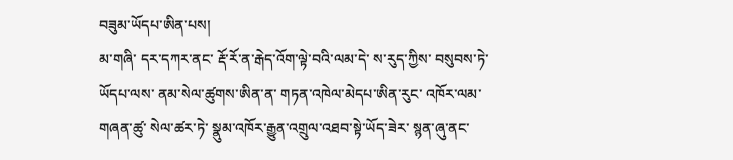བཟུམ་ཡོདཔ་ཨིན་པས།
མ་གཞི་ དར་དཀར་ནང་ རྡོ་རོ་ན་རྒེད་འོག་ལྟེ་བའི་ལམ་དེ་ ས་རུད་ཀྱིས་ བསུབས་ཏེ་ཡོདཔ་ལས་ ནམ་སེལ་ཚུགས་ཨིན་ན་ གཏན་འཁེལ་མེདཔ་ཨིན་རུང་ འཁོར་ལམ་གཞན་ཚུ་ སེལ་ཚར་ཏེ་ སྣུམ་འཁོར་རྒྱུན་འགྲུལ་འཐབ་སྟེ་ཡོད་ཟེར་ སྙན་ཞུ་ནང་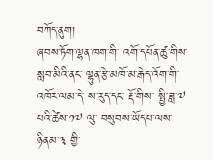བཀོད་ནུག།
ཞབས་ཏོག་ལྷན་ཁག་གི་ འགོ་དཔོན་ཚུ་གིས་ སླབ་མིའི་ནང་ ལྷུན་རྩེ་མཁོ་མ་རྒེད་འོག་གི་ འཁོར་ལམ་དེ་ ས་རུད་དང་ རྡོ་གིས་ སྤྱི་ཟླ་༧ པའི་ཚེས་༡༧ ལུ་ བསུབས་ཡོདཔ་ལས་ ཉིནམ་༣ གྱི་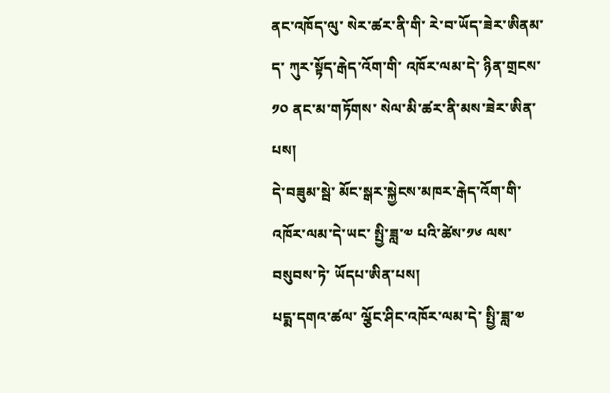ནང་འཁོད་ལུ་ སེར་ཚར་ནི་གི་ རེ་བ་ཡོད་ཟེར་ཨིནམ་ད་ ཀུར་སྟོད་རྒེད་འོག་གི་ འཁོར་ལམ་དེ་ ཉིན་གྲངས་༡༠ ནང་མ་གཏོགས་ སེལ་མི་ཚར་ནི་མས་ཟེར་ཨིན་པས།
དེ་བཟུམ་སྦེ་ མོང་སྒར་སྐྱེངས་མཁར་རྒེད་འོག་གི་ འཁོར་ལམ་དེ་ཡང་ སྤྱི་ཟླ་༧ པའི་ཚེས་༡༦ ལས་ བསུབས་ཏེ་ ཡོདཔ་ཨིན་པས།
པདྨ་དགའ་ཚལ་ ལྕོང་ཤིང་འཁོར་ལམ་དེ་ སྤྱི་ཟླ་༧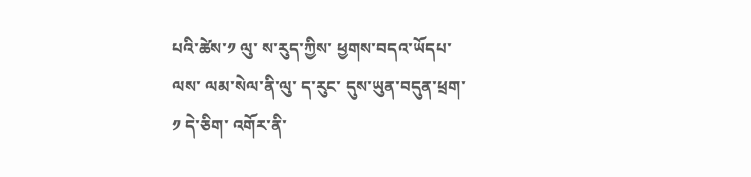པའི་ཚེས་༡ ལུ་ ས་རུད་ཀྱིས་ ཕྱགས་བདའ་ཡོདཔ་ལས་ ལམ་སེལ་ནི་ལུ་ ད་རུང་ དུས་ཡུན་བདུན་ཕྲག་༡ དེ་ཅིག་ འགོར་ནི་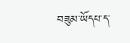བཟུམ་ཡོདཔ་ད་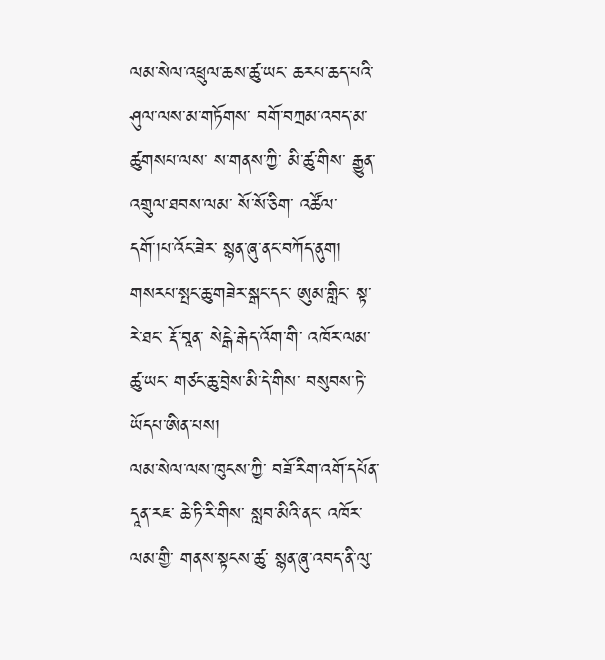ལམ་སེལ་འཕྲུལ་ཆས་ཚུ་ཡང་ ཆརཔ་ཆད་པའི་ཤུལ་ལས་མ་གཏོགས་ བགོ་བཀྲམ་འབད་མ་ཚུགསཔ་ལས་ ས་གནས་ཀྱི་ མི་ཚུ་གིས་ རྒྱུན་འགྲུལ་ཐབས་ལམ་ སོ་སོ་ཅིག་ འཚོལ་དགོ་།པ་འོང་ཟེར་ སྙན་ཞུ་ནང་བཀོད་ནུག།
གསརཔ་སྤང་ཆུ་གཟེར་སྒང་དང་ ཨུམ་གླིང་ སྟ་རེ་ཐང་ རྡོ་བཱན་ སེངྒེ་རྒེད་འོག་གི་ འཁོར་ལམ་ཚུ་ཡང་ གཙང་ཆུ་བྲེས་མི་དེ་གིས་ བསུབས་ཏེ་ཡོདཔ་ཨིན་པས།
ལམ་སེལ་ལས་ཁུངས་ཀྱི་ བཟོ་རིག་འགོ་དཔོན་ དཱན་རཇ་ ཆེ་ཏི་རི་གིས་ སླབ་མིའི་ནང་ འཁོར་ལམ་གྱི་ གནས་སྟངས་ཚུ་ སྙན་ཞུ་འབད་ནི་ལུ་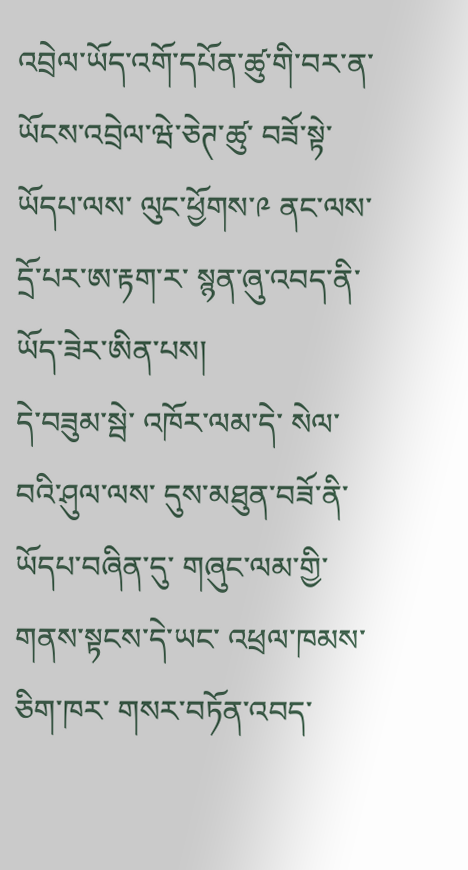འབྲེལ་ཡོད་འགོ་དཔོན་ཚུ་གི་བར་ན་ ཡོངས་འབྲེལ་ཝེ་ཅེཊ་ཚུ་ བཟོ་སྟེ་ཡོདཔ་ལས་ ལུང་ཕྱོགས་༩ ནང་ལས་ དྲོ་པར་ཨ་རྟག་ར་ སྙན་ཞུ་འབད་ནི་ཡོད་ཟེར་ཨིན་པས།
དེ་བཟུམ་སྦེ་ འཁོར་ལམ་དེ་ སེལ་བའི་ཤུལ་ལས་ དུས་མཐུན་བཟོ་ནི་ཡོདཔ་བཞིན་དུ་ གཞུང་ལམ་གྱི་ གནས་སྟངས་དེ་ཡང་ འཕྲལ་ཁམས་ཅིག་ཁར་ གསར་བཏོན་འབད་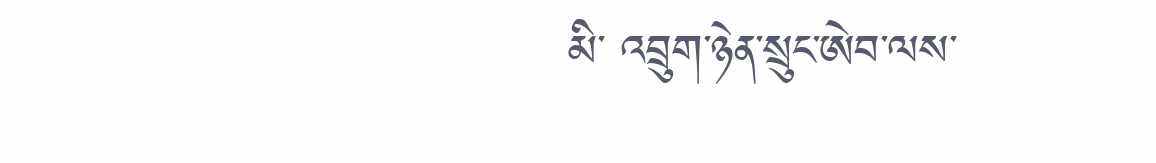མི་ འབྲུག་ཉེན་སྲུང་ཨེབ་ལས་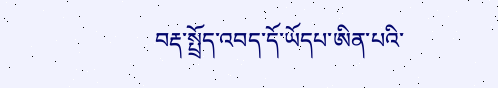བརྡ་སྤྲོད་འབད་དོ་ཡོདཔ་ཨིན་པའི་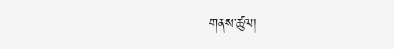གནས་ཚུལ།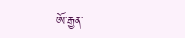ཨོ་རྒྱན་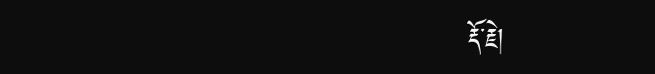རྡོ་རྗེ།